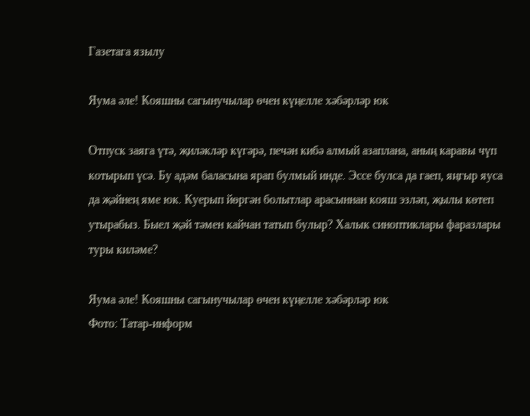Газетага язылу

Яума әле! Кояшны сагынучылар өчен күңелле хәбәрләр юк

Отпуск заяга үтә, җиләкләр күгәрә, печән кибә алмый азаплана, аның каравы чүп котырып үсә. Бу адәм баласына ярап булмый инде. Эссе булса да гаеп, яңгыр яуса да җәйнең яме юк. Куерып йөргән болытлар арасыннан кояш эзләп, җылы көтеп утырабыз. Быел җәй тәмен кайчан татып булыр? Халык синоптиклары фаразлары туры киләме?

Яума әле! Кояшны сагынучылар өчен күңелле хәбәрләр юк
Фото: Татар-информ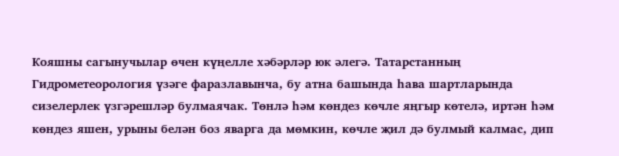Кояшны сагынучылар өчен күңелле хәбәрләр юк әлегә. Татарстанның Гидрометеорология үзәге фаразлавынча, бу атна башында һава шартларында сизелерлек үзгәрешләр булмаячак. Төнлә һәм көндез көчле яңгыр көтелә, иртән һәм көндез яшен, урыны белән боз яварга да мөмкин, көчле җил дә булмый калмас, дип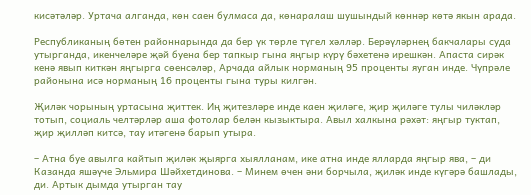кисәтәләр. Уртача алганда, көн саен булмаса да, көнаралаш шушындый көннәр көтә якын арада.

Республиканың бөтен районнарында да бер үк төрле түгел хәлләр. Берәүләрнең бакчалары суда утырганда, икенчеләре җәй буена бер тапкыр гына яңгыр күрү бәхетенә ирешкән. Апаста сирәк кенә явып киткән яңгырга сөенсәләр, Арчада айлык норманың 95 проценты яуган инде. Чүпрәле районына исә норманың 16 проценты гына туры килгән.

Җиләк чорының уртасына җиттек. Иң җитезләре инде каен җиләге, җир җиләге тулы чиләкләр тотып, социаль челтәрләр аша фотолар белән кызыктыра. Авыл халкына рәхәт: яңгыр туктап, җир җилләп китсә, тау итәгенә барып утыра.

– Атна буе авылга кайтып җиләк җыярга хыялланам, ике атна инде ялларда яңгыр ява, – ди Казанда яшәүче Эльмира Шәйхетдинова. – Минем өчен әни борчыла, җиләк инде күгәрә башлады, ди. Артык дымда утырган тау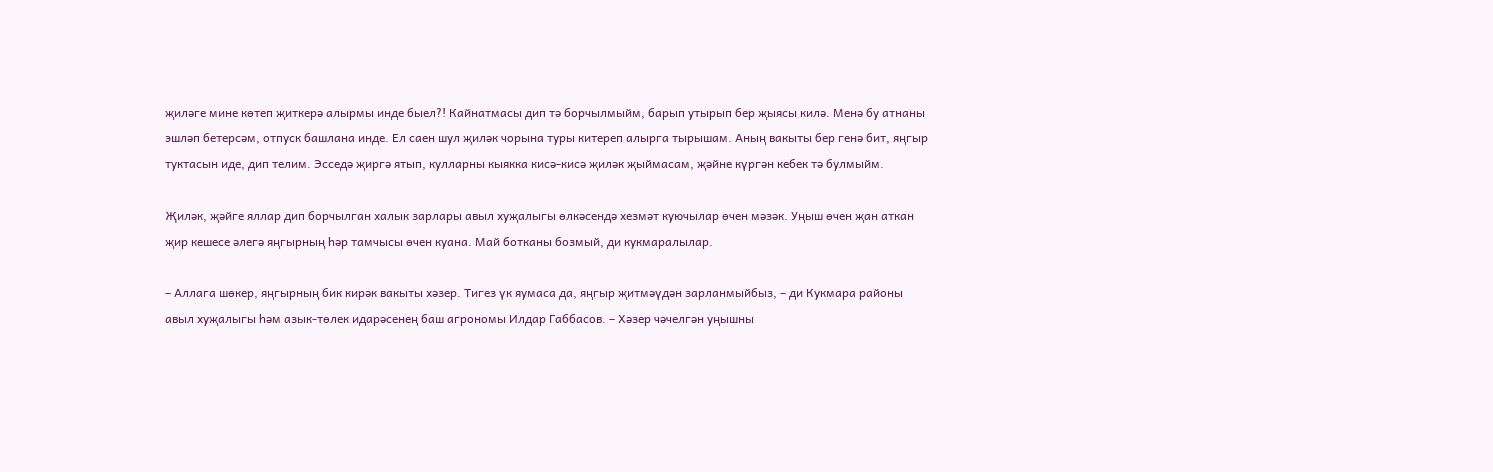җиләге мине көтеп җиткерә алырмы инде быел?! Кайнатмасы дип тә борчылмыйм, барып утырып бер җыясы килә. Менә бу атнаны эшләп бетерсәм, отпуск башлана инде. Ел саен шул җиләк чорына туры китереп алырга тырышам. Аның вакыты бер генә бит, яңгыр туктасын иде, дип телим. Эсседә җиргә ятып, кулларны кыякка кисә-кисә җиләк җыймасам, җәйне күргән кебек тә булмыйм.

Җиләк, җәйге яллар дип борчылган халык зарлары авыл хуҗалыгы өлкәсендә хезмәт куючылар өчен мәзәк. Уңыш өчен җан аткан җир кешесе әлегә яңгырның һәр тамчысы өчен куана. Май ботканы бозмый, ди кукмаралылар.

– Аллага шөкер, яңгырның бик кирәк вакыты хәзер. Тигез үк яумаса да, яңгыр җитмәүдән зарланмыйбыз, – ди Кукмара районы авыл хуҗалыгы һәм азык-төлек идарәсенең баш агрономы Илдар Габбасов. – Хәзер чәчелгән уңышны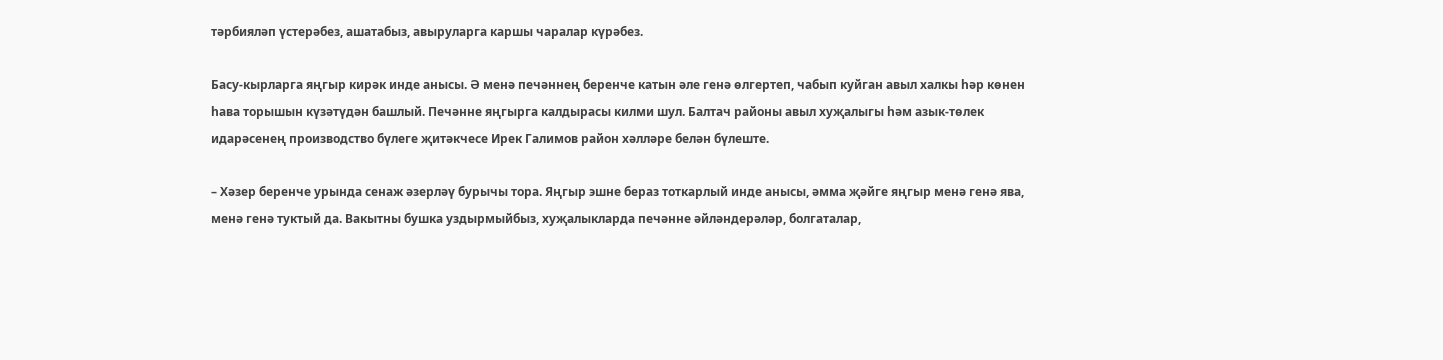тәрбияләп үстерәбез, ашатабыз, авыруларга каршы чаралар күрәбез.

Басу-кырларга яңгыр кирәк инде анысы. Ә менә печәннең беренче катын әле генә өлгертеп, чабып куйган авыл халкы һәр көнен һава торышын күзәтүдән башлый. Печәнне яңгырга калдырасы килми шул. Балтач районы авыл хуҗалыгы һәм азык-төлек идарәсенең производство бүлеге җитәкчесе Ирек Галимов район хәлләре белән бүлеште.

– Хәзер беренче урында сенаж әзерләү бурычы тора. Яңгыр эшне бераз тоткарлый инде анысы, әмма җәйге яңгыр менә генә ява, менә генә туктый да. Вакытны бушка уздырмыйбыз, хуҗалыкларда печәнне әйләндерәләр, болгаталар,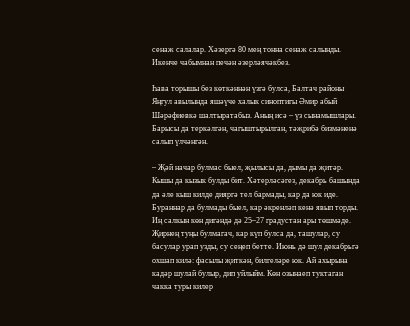сенаж салалар. Хәзергә 80 мең тонна сенаж салынды. Икенче чабымнан печән әзерләячәкбез.

Һава торышы без көткәннән үзгә булса, Балтач районы Яңгул авылында яшәүче халык синоптигы Әмир абый Шәрәфиевкә шалтыратабыз. Аның исә – үз сынамышлары. Барысы да теркәлгән, чагыштырылган, тәҗрибә бизмәненә салып үлчәнгән.

– Җәй начар булмас быел, җылысы да, дымы да җитәр. Кышы да кызык булды бит. Хәтерләсәгез, декабрь башында да әле кыш килде дияргә тел бармады, кар да юк иде. Бураннар да булмады быел, кар әкренләп кенә явып торды. Иң салкын көн дигәндә дә 25–27 градустан ары төшмәде. Җирнең туңы булмагач, кар күп булса да, ташулар, су басулар урап узды, су сеңеп бетте. Июнь дә шул декабрьгә охшап килә: фасылы җиткән, билгеләре юк. Ай ахырына кадәр шулай булыр, дип уйлыйм. Көн озынаеп туктаган чакка туры килер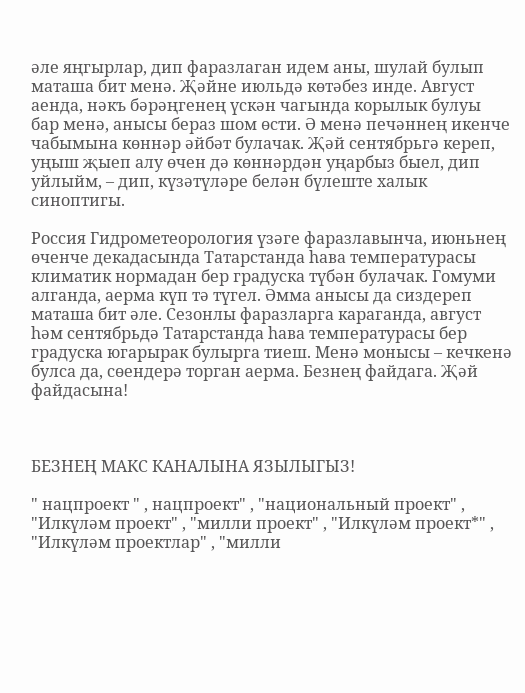әле яңгырлар, дип фаразлаган идем аны, шулай булып маташа бит менә. Җәйне июльдә көтәбез инде. Август аенда, нәкъ бәрәңгенең үскән чагында корылык булуы бар менә, анысы бераз шом өсти. Ә менә печәннең икенче чабымына көннәр әйбәт булачак. Җәй сентябрьгә кереп, уңыш җыеп алу өчен дә көннәрдән уңарбыз быел, дип уйлыйм, – дип, күзәтүләре белән бүлеште халык синоптигы.

Россия Гидрометеорология үзәге фаразлавынча, июньнең өченче декадасында Татарстанда һава температурасы климатик нормадан бер градуска түбән булачак. Гомуми алганда, аерма күп тә түгел. Әмма анысы да сиздереп маташа бит әле. Сезонлы фаразларга караганда, август һәм сентябрьдә Татарстанда һава температурасы бер градуска югарырак булырга тиеш. Менә монысы – кечкенә булса да, сөендерә торган аерма. Безнең файдага. Җәй файдасына!



БЕЗНЕҢ МАКС КАНАЛЫНА ЯЗЫЛЫГЫЗ!

" нацпроект " , нацпроект" , "национальный проект" , "Илкүләм проект" , "милли проект" , "Илкүләм проект*" , "Илкүләм проектлар" , "милли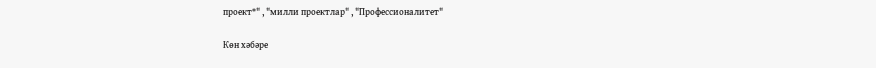проект*" , "милли проектлар" , "Профессионалитет"

Көн хәбәре